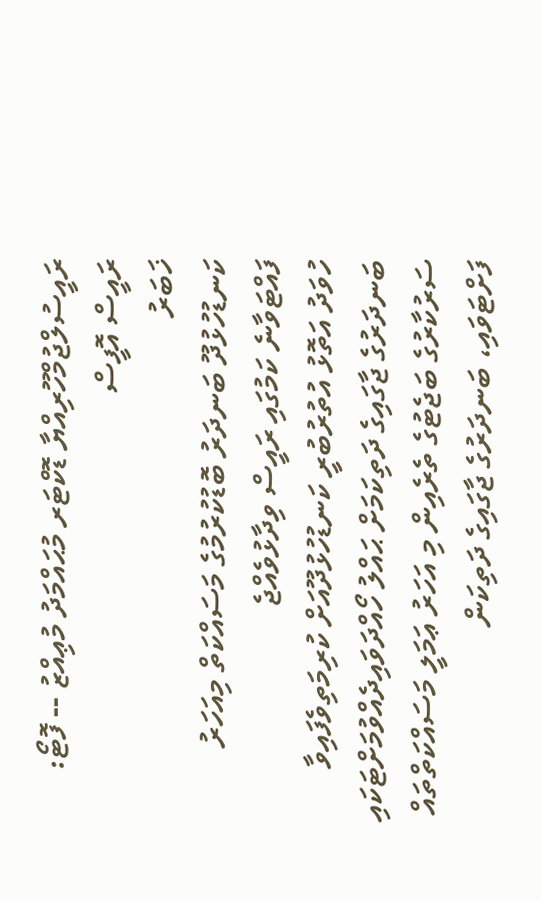ރައީސުލްޖުމްހޫރިއްޔާ ޑޮކްޓަރ މުޙައްމަދު މުޢިއްޒު -- ފޮޓޯ: ރައީސް އޮފީސް
ޚަބަރު
ކަނޑުހުޅުދޫ ބަނދަރު ބޮޑުކުރުމުގެ މަސައްކަތް މިއަހަރު ފައްޓަވާނެ ކަމުގައި ރައީސް ވިދާޅުވެއްޖެ
ހުވަދު އަތޮޅު އުތުރުބުރީ ކަނޑުހުޅުދޫއަށް ކުރިމަތިވެފައިވާ ބަނދަރުގެ ޖާގައިގެ ދަތިކަމަށް ޙައްލު ހޯއްދަވައިދެއްވުމަށްޓަކައި ސަރުކާރުގެ ބަޖެޓުގެ ތެރެއިން މި އަހަރު ޢަމަލީ މަސައްކަތްތައް ފަށްޓަވައި، ބަނދަރުގެ ޖާގައިގެ ދަތިކަން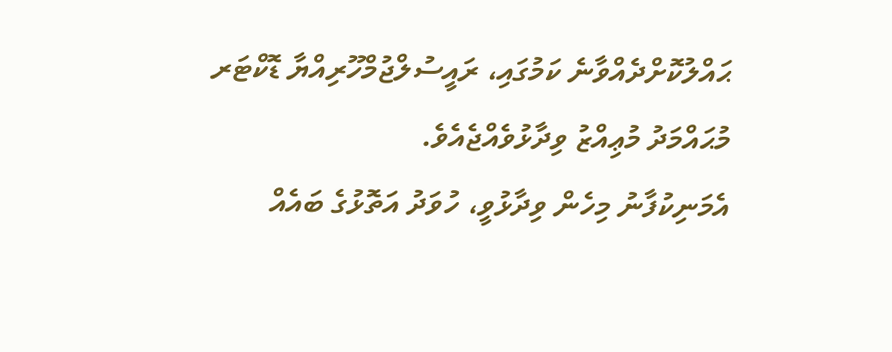ޙައްލުކޮށްދެއްވާނެ ކަމުގައި، ރައީސުލްޖުމްހޫރިއްޔާ ޑޮކްޓަރ މުޙައްމަދު މުޢިއްޒު ވިދާޅުވެއްޖެއެވެ.
އެމަނިކުފާނު މިހެން ވިދާޅުވީ، ހުވަދު އަތޮޅުގެ ބައެއް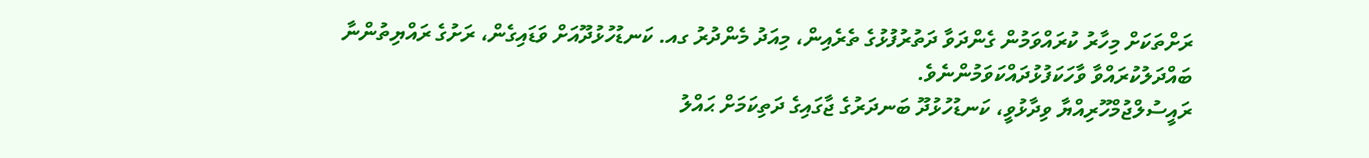ރަށްތަކަށް މިހާރު ކުރައްވަމުން ގެންދަވާ ދަތުރުފުޅުގެ ތެރެއިން، މިއަދު މެންދުރު ގއ. ކަނޑުހުޅުދޫއަށް ވަޑައިގެން، ރަށުގެ ރައްޔިތުންނާ ބައްދަލުކުރައްވާ ވާހަކަފުޅުދައްކަވަމުންނެވެ.
ރައީސުލްޖުމްހޫރިއްޔާ ވިދާޅުވީ، ކަނޑުހުޅުދޫ ބަނދަރުގެ ޖާގައިގެ ދަތިކަމަށް ޙައްލު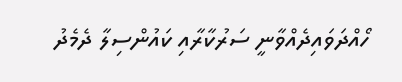ހޯއްދަވައިދެއްވާނީ ސަރުކާރާއި ކައުންސިލާ ދެމެދު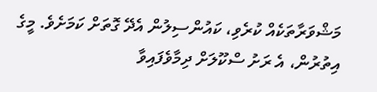މަޝްވަރާތަކެއް ކުރެވި، ކައުންސިލުން އެދޭ ގޮތަށް ކަމަށެވެ. މީގެ އިތުރުން، އެ ރަށު ސްކޫލަށް ދިމާވެފައިވާ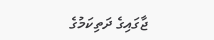ޖާގައިގެ ދަތިކަމުގެ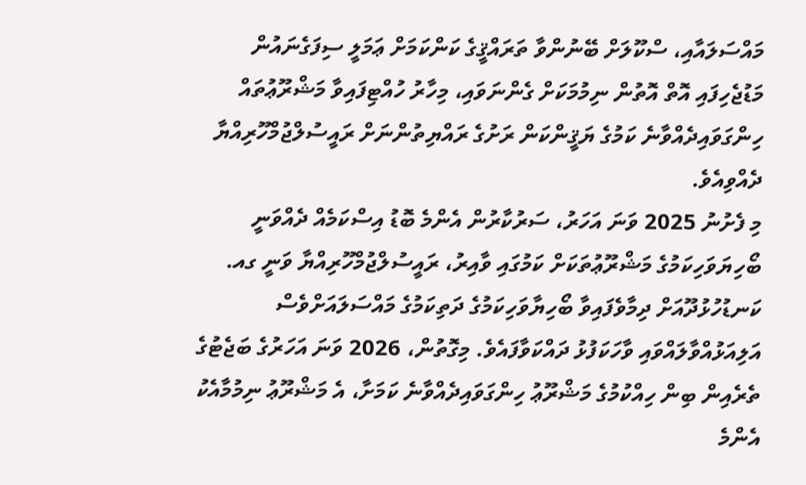މައްސަލައާއި، ސްކޫލަށް ބޭނުންވާ ތަރައްޤީގެ ކަންކަމަށް ޢަމަލީ ސިފަގެނައުން މަޑުޖެހިފައި އޮތް އޮތުން ނިމުމަކަށް ގެންނަވައި، މިހާރު ހުއްޓިފައިވާ މަޝްރޫޢުތައް ހިންގަވައިދެއްވާނެ ކަމުގެ ޔަޤީންކަން ރަށުގެ ރައްޔިތުންނަށް ރައީސުލްޖުމްހޫރިއްޔާ ދެއްވިއެވެ.
މި ފެށުނު 2025 ވަނަ އަހަރު، ސަރުކާރުން އެންމެ ބޮޑު އިސްކަމެއް ދެއްވަނީ ބޯހިޔަވަހިކަމުގެ މަޝްރޫޢުތަކަށް ކަމުގައި ވާއިރު، ރައީސުލްޖުމްހޫރިއްޔާ ވަނީ ގއ. ކަނޑުހުޅުދޫއަށް ދިމާވެފައިވާ ބޯހިޔާވަހިކަމުގެ ދަތިކަމުގެ މައްސަލައަށްވެސް އަލިއަޅުއްވާލައްވައި ވާހަކަފުޅު ދައްކަވާފައެވެ. މިގޮތުން، 2026 ވަނަ އަހަރުގެ ބަޖެޓުގެ ތެރެއިން ބިން ހިއްކުމުގެ މަޝްރޫޢު ހިންގަވައިދެއްވާނެ ކަމަށާ، އެ މަޝްރޫޢު ނިމުމާއެކު އެންމެ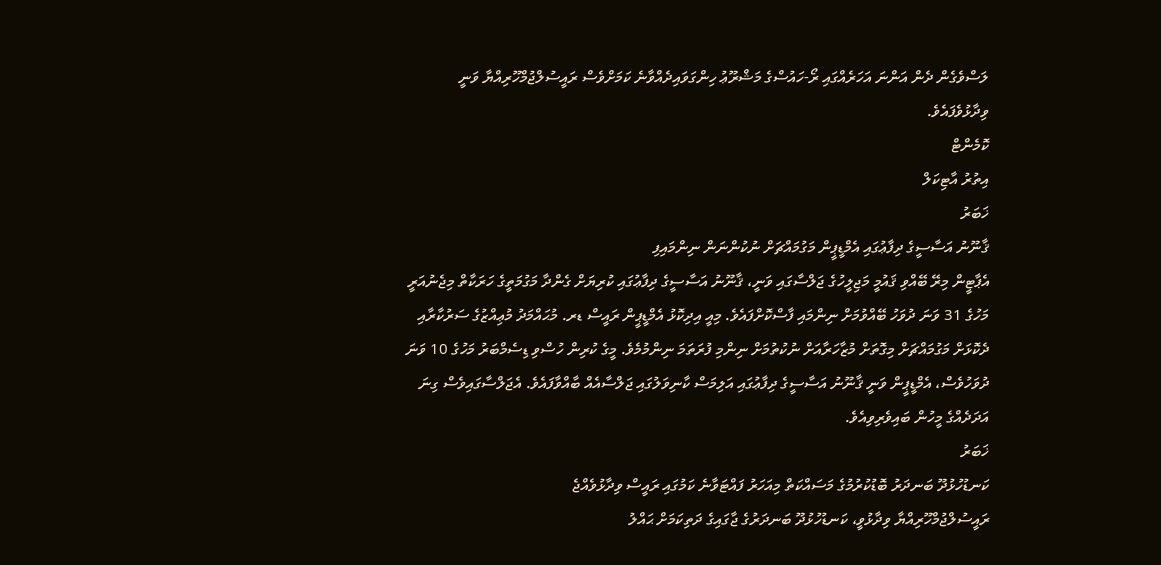ލަސްވެގެން ދެން އަންނަ އަހަރެއްގައި ރޯ-ހައުސްގެ މަޝްރޫޢު ހިންގަވައިދެއްވާނެ ކަމަށްވެސް ރައީސުލްޖުމްހޫރިއްޔާ ވަނީ ވިދާޅުވެފައެވެ.
ކޮމެންޓް
އިތުރު އާޓިކަލް
ޚަބަރު
ޤާނޫނު އަސާސީގެ ދިފާޢުގައި އެމްޑީޕީން މަގުމައްޗަށް ނުކުންނަން ނިންމައިފި
އެޕާޓީން މިރޭ ބޭއްވި ޤައުމީ މަޖިލީހުގެ ޖަލްސާގައި ވަނީ، ޤާނޫނު އަސާސީގެ ދިފާޢުގައި ކުރިޔަށް ގެންދާ މަގުމަތީގެ ހަރަކާތް މިޖެނުއަރީ މަހުގެ 31 ވަނަ ދުވަހު ބޭއްވުމަށް ނިންމައި ފާސްކޮށްފައެވެ. މިއީ އިދިކޮޅު އެމްޑީޕީން ރައީސް ޑރ. މުޙައްމަދު މުޢިއްޒުގެ ސަރުކާރާއި ދެކޮޅަށް މަގުމައްޗަށް މިގޮތަށް މުޒާހަރާއަށް ނުކުތުމަށް ނިންމި ފުރަތަމަ ނިންމުމެވެ. މީގެ ކުރިން ހުސްވި ޑިސެމްބަރު މަހުގެ 10 ވަނަ ދުވަހުވެސް، އެމްޑީޕީން ވަނީ ޤާނޫނު އަސާސީގެ ދިފާޢުގައި އަލިމަސް ކާނިވަލުގައި ޖަލްސާއެއް ބާއްވާފައެވެ. އެޖަލްސާގައިވެސް ގިނަ އަދަދެއްގެ މީހުން ބައިވެރިވިއެވެ.
ޚަބަރު
ކަނޑުހުޅުދޫ ބަނދަރު ބޮޑުކުރުމުގެ މަސައްކަތް މިއަހަރު ފައްޓަވާނެ ކަމުގައި ރައީސް ވިދާޅުވެއްޖެ
ރައީސުލްޖުމްހޫރިއްޔާ ވިދާޅުވީ، ކަނޑުހުޅުދޫ ބަނދަރުގެ ޖާގައިގެ ދަތިކަމަށް ޙައްލު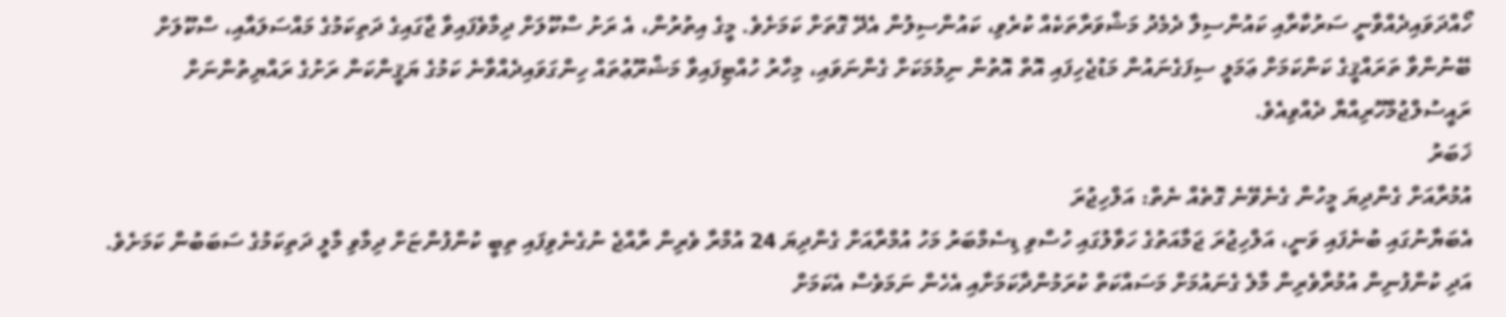ހޯއްދަވައިދެއްވާނީ ސަރުކާރާއި ކައުންސިލާ ދެމެދު މަޝްވަރާތަކެއް ކުރެވި، ކައުންސިލުން އެދޭ ގޮތަށް ކަމަށެވެ. މީގެ އިތުރުން، އެ ރަށު ސްކޫލަށް ދިމާވެފައިވާ ޖާގައިގެ ދަތިކަމުގެ މައްސަލައާއި، ސްކޫލަށް ބޭނުންވާ ތަރައްޤީގެ ކަންކަމަށް ޢަމަލީ ސިފަގެނައުން މަޑުޖެހިފައި އޮތް އޮތުން ނިމުމަކަށް ގެންނަވައި، މިހާރު ހުއްޓިފައިވާ މަޝްރޫޢުތައް ހިންގަވައިދެއްވާނެ ކަމުގެ ޔަޤީންކަން ރަށުގެ ރައްޔިތުންނަށް ރައީސުލްޖުމްހޫރިއްޔާ ދެއްވިއެވެ.
ޚަބަރު
އުމުރާއަށް ގެންދިޔަ މީހުން ގެނެވޭނެ ގޮތެއް ނެތް: އަލްހިޖުރަ
އެބަޔާނުގައި ބުނެފައި ވަނީ، އަލްހިޖުރަ ޖަމާއަތުގެ ހަވާލުގައި ހުސްވި ޑިސެމްބަރު މަހު އުމްރާއަށް ގެންދިޔަ 24 އުމްރާ ވެރިން ރާއްޖެ ނުގެނެވިފައި ތިބީ ކުންފުންޏަށް ދިމާވި މާލީ ދަތިކަމުގެ ސަބަބުން ކަމަށެވެ. އަދި ކުންފުނިން އުމުރާވެރިން މާލެ ގެނައުމަށް މަސައްކަތް ކުރަމުންދާކަމަށާއި އެހެން ނަމަވެސް އެކަމަށް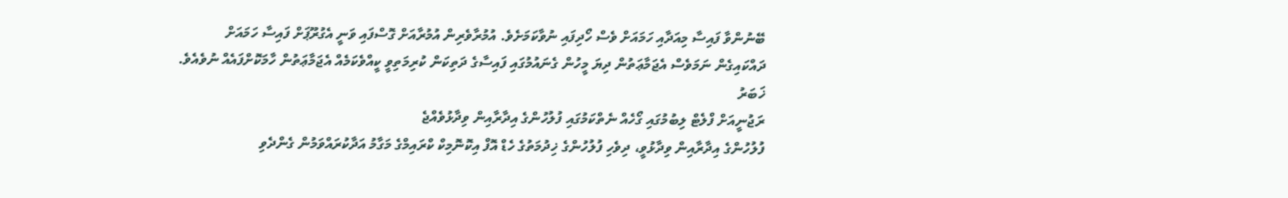ބޭނުންވާ ފައިސާ މިއަދާއި ހަމައަށް ވެސް ހޯދިފައި ނުވާކަމަށެވެ. އުމުރާވެރިން އުމުރާއަށް ގޮސްފައި ވަނީ އެގުރޫޕަށް ފައިސާ ހަމައަށް ދައްކައިގެން ނަމަވެސް އެޖަމާޢަތުން ދިޔަ މީހުން ގެނައުމުގައި ފައިސާގެ ދަތިކަން ކުރިމަތިވީ ކީއްވެކަމެއް އެޖަމާޢަތުން ހާމަކޮށްފައެއް ނުވެއެވެ.
ޚަބަރު
ރަޖުނީއަށް ފްލެޓް ލިބުމުގައި ގޯހެއް ނެތްކަމުގައި ފުލުހުންގެ އިދާރާއިން ވިދާޅުވެއްޖެ
ފުލުހުންގެ އިދާރާއިން ވިދާޅުވީ، ދިވެހި ފުލުހުންގެ ޚިދުމަތުގެ ހެޑް އޮފް އިކޮނޮމިކް ކްރައިމްގެ މަގާމު އަދާކުރައްވަމުން ގެންދެވި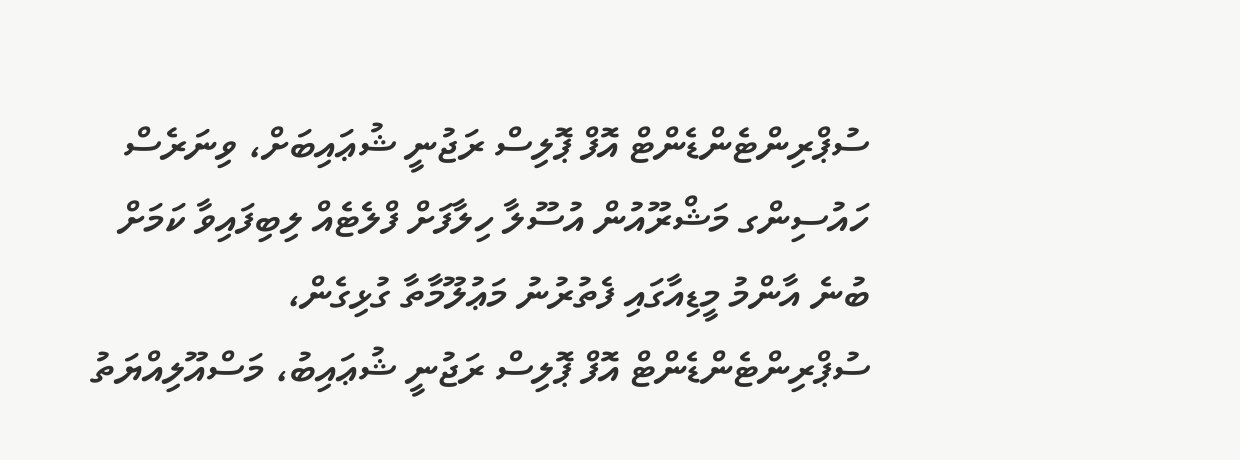ސުޕްރިންޓެންޑެންޓް އޮފް ޕޮލިސް ރަޖުނީ ޝުޢައިބަށް، ވިނަރެސް ހައުސިންގ މަޝްރޫއުން އުސޫލާ ހިލާފަށް ފްލެޓެއް ލިބިފައިވާ ކަމަށް ބުނެ އާންމު މީޑިއާގައި ފެތުރުނު މަޢުލޫމާތާ ގުޅިގެން، ސުޕްރިންޓެންޑެންޓް އޮފް ޕޮލިސް ރަޖުނީ ޝުޢައިބު، މަސްއޫލިއްޔަތު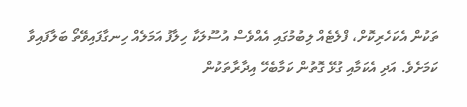ތަކުން އެކަހެރިކޮށް، ފްލެޓެއް ލިބުމުގައި އެއްވެސް އުސޫލަކާ ހިލާފު އަމަލެއް ހިނގާފައިވޭތޯ ބަލާފައިވާ ކަމަށެވެ. އަދި އެކަމާއި ގުޅޭ ގޮތުން ކަމާބެހޭ އިދާރާތަކުން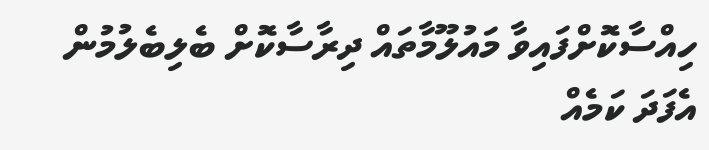ހިއްސާކޮށްފައިވާ މައުލޫމާތައް ދިރާސާކޮށް ބެލިބެލުމުން އެފަދަ ކަމެއް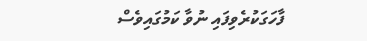ފާހަގަކުރެވިފައި ނުވާ ކަމުގައިވެސް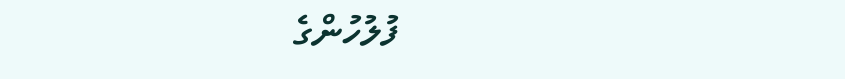ފުލުހުންގެ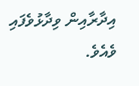އިދާރާއިން ވިދާޅުވެފައި ވެއެވެ.